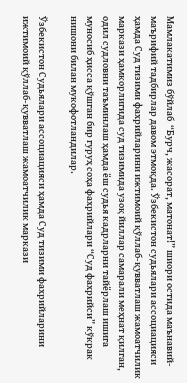Мамлакатимиз бўйлаб  “Бурч, жасорат, матонат!” шиори остида маънавий-маърифий тадбирлар давом этмоқда. Ўзбекистон судьялари ассоциацияси ҳамда Суд тизими фахрийларини ижтимоий қўллаб-қувватлаш жамоатчилик маркази ҳамкорлигида суд тизимида узоқ йиллар самарали меҳнат қилган, одил судловни таъминлаш ҳамда ёш судья кадрларни тайёрлаш ишига муносиб ҳисса қўшган бир гуруҳ соҳа фахрийлари “Суд фахрийси” кўкрак нишони билан мукофотландилар.

Ўзбекистон Судьялари ассоциацияси ҳамда Суд тизими фахрийларини ижтимоий қўллаб-қувватлаш жамоатчилик маркази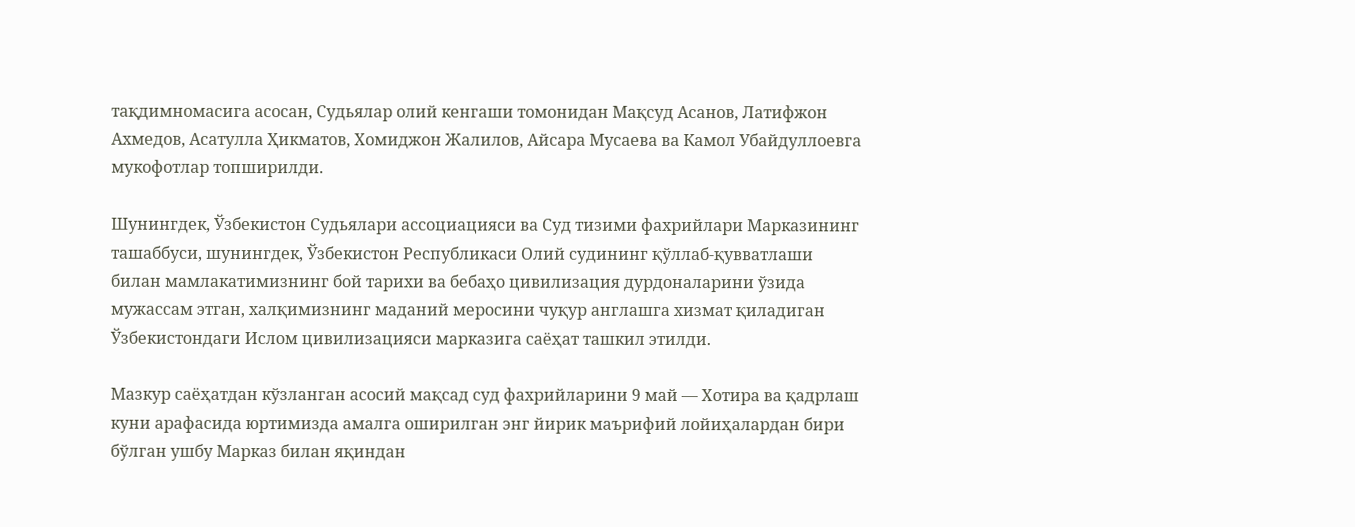тақдимномасига асосан, Судьялар олий кенгаши томонидан Мақсуд Асанов, Латифжон Ахмедов, Асатулла Ҳикматов, Хомиджон Жалилов, Айсара Мусаева ва Камол Убайдуллоевга мукофотлар топширилди.

Шунингдек, Ўзбекистон Судьялари ассоциацияси ва Суд тизими фахрийлари Марказининг ташаббуси, шунингдек, Ўзбекистон Республикаси Олий судининг қўллаб-қувватлаши билан мамлакатимизнинг бой тарихи ва бебаҳо цивилизация дурдоналарини ўзида мужассам этган, халқимизнинг маданий меросини чуқур англашга хизмат қиладиган Ўзбекистондаги Ислом цивилизацияси марказига саёҳат ташкил этилди.

Мазкур саёҳатдан кўзланган асосий мақсад суд фахрийларини 9 май — Хотира ва қадрлаш куни арафасида юртимизда амалга оширилган энг йирик маърифий лойиҳалардан бири бўлган ушбу Марказ билан яқиндан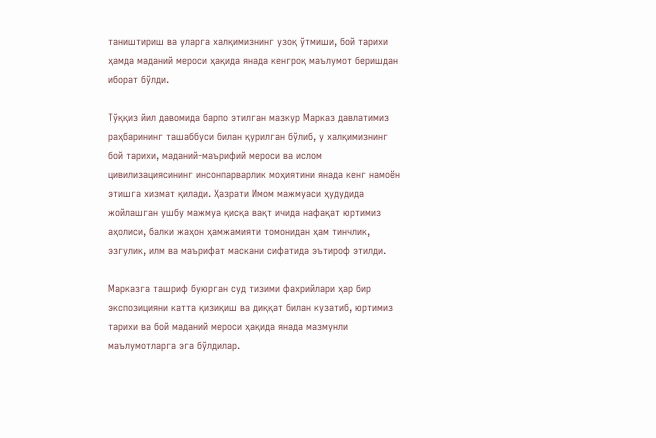таништириш ва уларга халқимизнинг узоқ ўтмиши, бой тарихи ҳамда маданий мероси ҳақида янада кенгроқ маълумот беришдан иборат бўлди.

Тўққиз йил давомида барпо этилган мазкур Марказ давлатимиз раҳбарининг ташаббуси билан қурилган бўлиб, у халқимизнинг бой тарихи, маданий-маърифий мероси ва ислом цивилизациясининг инсонпарварлик моҳиятини янада кенг намоён этишга хизмат қилади. Ҳазрати Имом мажмуаси ҳудудида жойлашган ушбу мажмуа қисқа вақт ичида нафақат юртимиз аҳолиси, балки жаҳон ҳамжамияти томонидан ҳам тинчлик, эзгулик, илм ва маърифат маскани сифатида эътироф этилди.

Марказга ташриф буюрган суд тизими фахрийлари ҳар бир экспозицияни катта қизиқиш ва диққат билан кузатиб, юртимиз тарихи ва бой маданий мероси ҳақида янада мазмунли маълумотларга эга бўлдилар.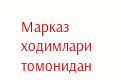Марказ ходимлари томонидан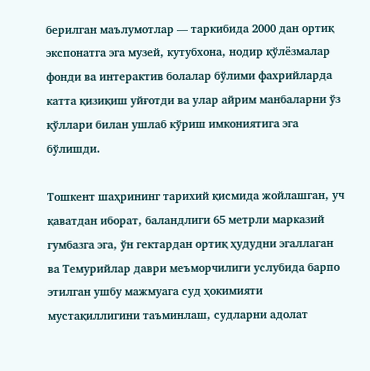берилган маълумотлар — таркибида 2000 дан ортиқ экспонатга эга музей, кутубхона, нодир қўлёзмалар фонди ва интерактив болалар бўлими фахрийларда катта қизиқиш уйғотди ва улар айрим манбаларни ўз қўллари билан ушлаб кўриш имкониятига эга бўлишди.

Тошкент шаҳрининг тарихий қисмида жойлашган, уч қаватдан иборат, баландлиги 65 метрли марказий гумбазга эга, ўн гектардан ортиқ ҳудудни эгаллаган ва Темурийлар даври меъморчилиги услубида барпо этилган ушбу мажмуага суд ҳокимияти мустақиллигини таъминлаш, судларни адолат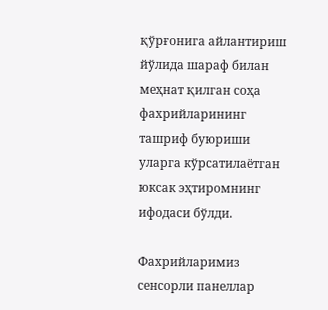қўрғонига айлантириш йўлида шараф билан меҳнат қилган соҳа фахрийларининг ташриф буюриши уларга кўрсатилаётган юксак эҳтиромнинг ифодаси бўлди.

Фахрийларимиз сенсорли панеллар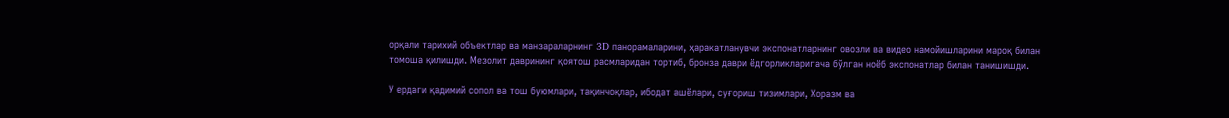орқали тарихий объектлар ва манзараларнинг 3D панорамаларини, ҳаракатланувчи экспонатларнинг овозли ва видео намойишларини мароқ билан томоша қилишди. Мезолит даврининг қоятош расмларидан тортиб, бронза даври ёдгорликларигача бўлган ноёб экспонатлар билан танишишди.

У ердаги қадимий сопол ва тош буюмлари, тақинчоқлар, ибодат ашёлари, суғориш тизимлари, Хоразм ва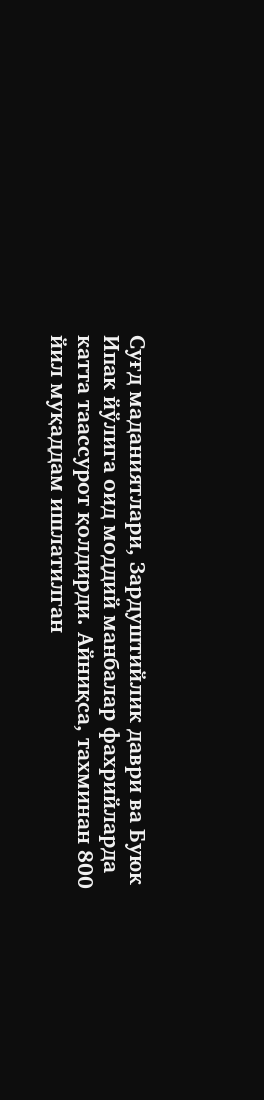Суғд маданиятлари, Зардуштийлик даври ва Буюк Ипак йўлига оид моддий манбалар фахрийларда катта таассурот қолдирди. Айниқса, тахминан 800 йил муқаддам ишлатилган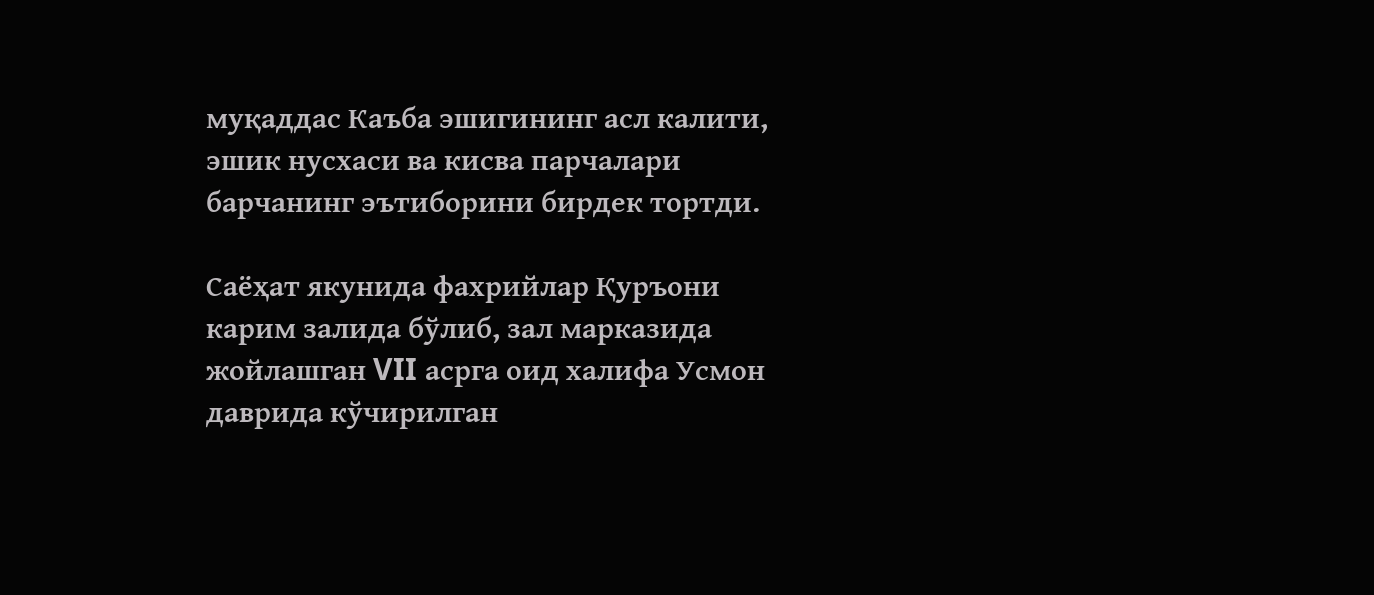муқаддас Каъба эшигининг асл калити, эшик нусхаси ва кисва парчалари барчанинг эътиборини бирдек тортди.

Саёҳат якунида фахрийлар Қуръони карим залида бўлиб, зал марказида жойлашган VII асрга оид халифа Усмон даврида кўчирилган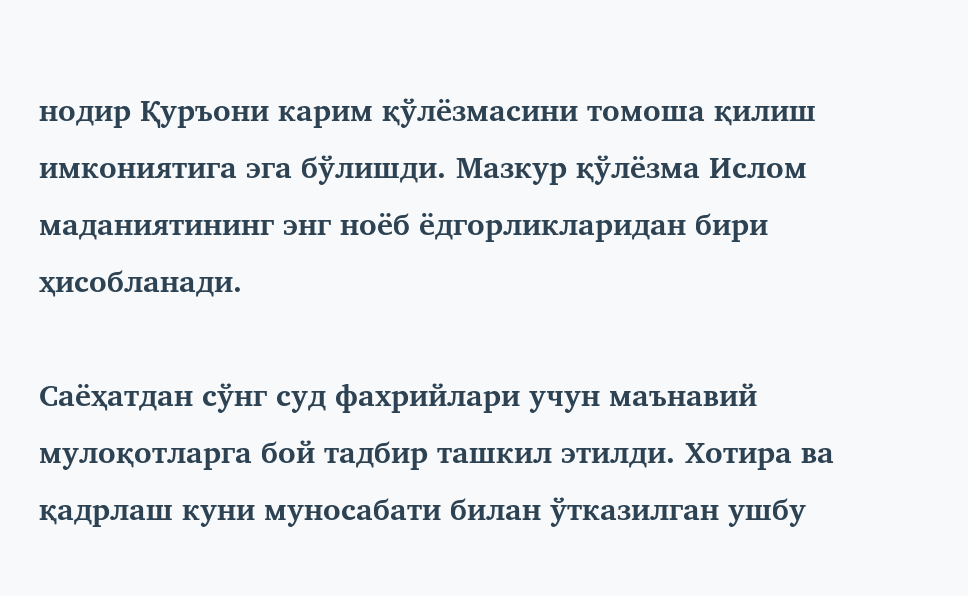нодир Қуръони карим қўлёзмасини томоша қилиш имкониятига эга бўлишди. Мазкур қўлёзма Ислом маданиятининг энг ноёб ёдгорликларидан бири ҳисобланади.

Саёҳатдан сўнг суд фахрийлари учун маънавий мулоқотларга бой тадбир ташкил этилди. Хотира ва қадрлаш куни муносабати билан ўтказилган ушбу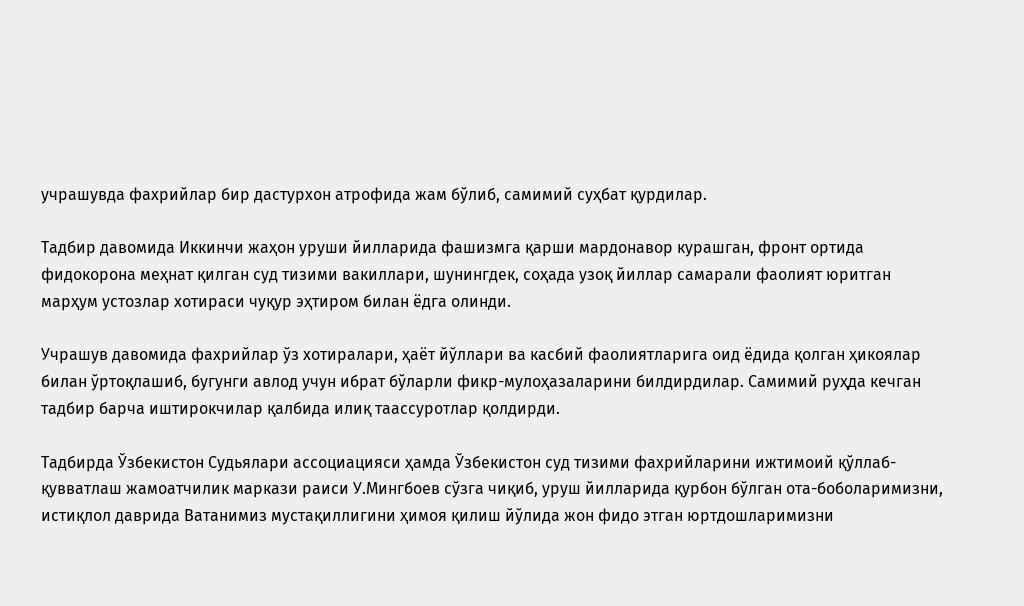учрашувда фахрийлар бир дастурхон атрофида жам бўлиб, самимий суҳбат қурдилар.

Тадбир давомида Иккинчи жаҳон уруши йилларида фашизмга қарши мардонавор курашган, фронт ортида фидокорона меҳнат қилган суд тизими вакиллари, шунингдек, соҳада узоқ йиллар самарали фаолият юритган марҳум устозлар хотираси чуқур эҳтиром билан ёдга олинди.

Учрашув давомида фахрийлар ўз хотиралари, ҳаёт йўллари ва касбий фаолиятларига оид ёдида қолган ҳикоялар билан ўртоқлашиб, бугунги авлод учун ибрат бўларли фикр-мулоҳазаларини билдирдилар. Самимий руҳда кечган тадбир барча иштирокчилар қалбида илиқ таассуротлар қолдирди.

Тадбирда Ўзбекистон Судьялари ассоциацияси ҳамда Ўзбекистон суд тизими фахрийларини ижтимоий қўллаб-қувватлаш жамоатчилик маркази раиси У.Мингбоев сўзга чиқиб, уруш йилларида қурбон бўлган ота-боболаримизни, истиқлол даврида Ватанимиз мустақиллигини ҳимоя қилиш йўлида жон фидо этган юртдошларимизни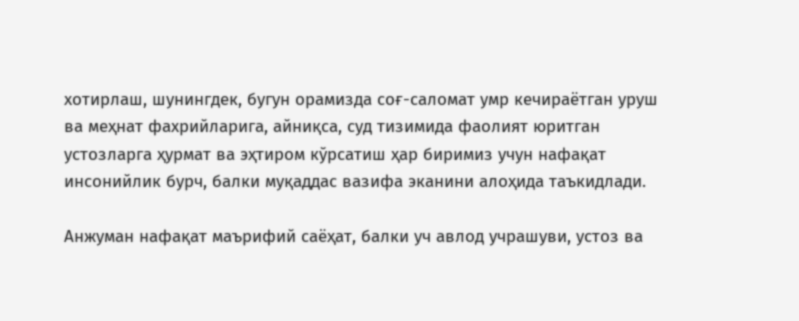хотирлаш, шунингдек, бугун орамизда соғ-саломат умр кечираётган уруш ва меҳнат фахрийларига, айниқса, суд тизимида фаолият юритган устозларга ҳурмат ва эҳтиром кўрсатиш ҳар биримиз учун нафақат инсонийлик бурч, балки муқаддас вазифа эканини алоҳида таъкидлади.

Анжуман нафақат маърифий саёҳат, балки уч авлод учрашуви, устоз ва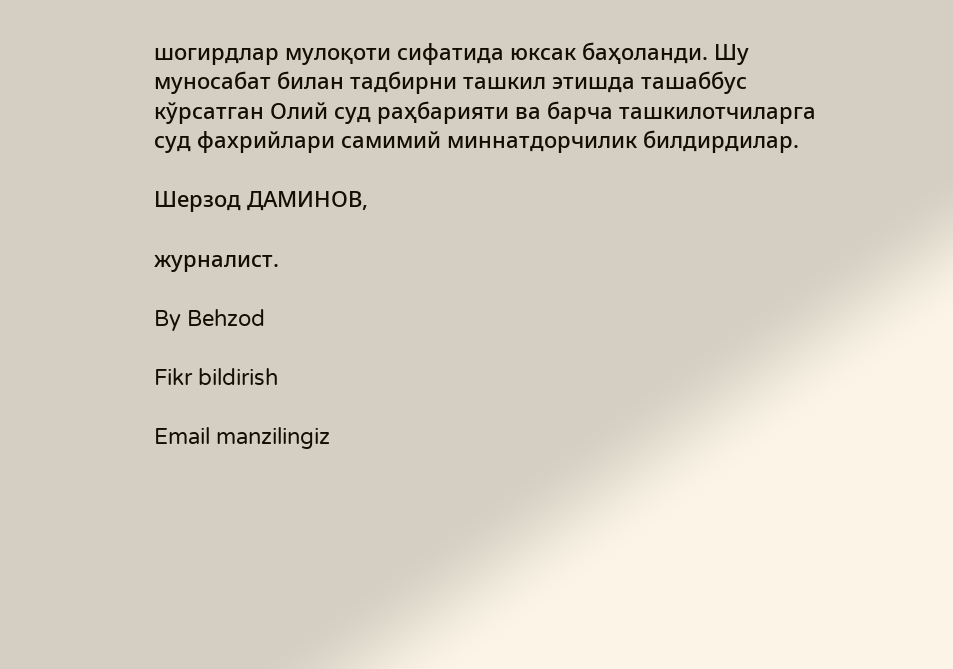шогирдлар мулоқоти сифатида юксак баҳоланди. Шу муносабат билан тадбирни ташкил этишда ташаббус кўрсатган Олий суд раҳбарияти ва барча ташкилотчиларга суд фахрийлари самимий миннатдорчилик билдирдилар.

Шерзод ДАМИНОВ,

журналист.

By Behzod

Fikr bildirish

Email manzilingiz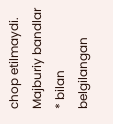chop etilmaydi. Majburiy bandlar * bilan belgilangan